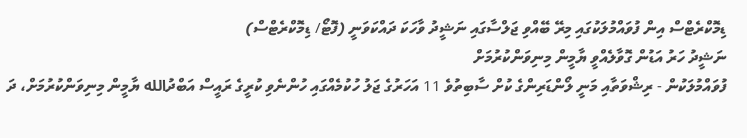ޑިމޮކްރެޓްސް އިން ފުވައްމުލަކުގައި މިރޭ ބޭއްވި ޖަލްސާގައި ނަޝީދު ވާހަކަ ދައްކަވަނީ (ފޮޓޯ/ ޑިމޮކްރެޓްސް)
ނަޝީދު ހަރު އަޑުން ގޮވާލެއްވީ ޔާމީން މިނިވަންކުރުމަށް
ފުވައްމުލަކުން - ރިޝްވަތާއި މަނީ ލޯންޑަރިންގެ ކުށް ސާބިތުވެ 11 އަހަރުގެ ޖަލު ހުކުމެއްގައި ހުންނެވި ކުރީގެ ރައީސް އަބްދުالله ޔާމީން މިނިވަންކުރުމަށް، ދަ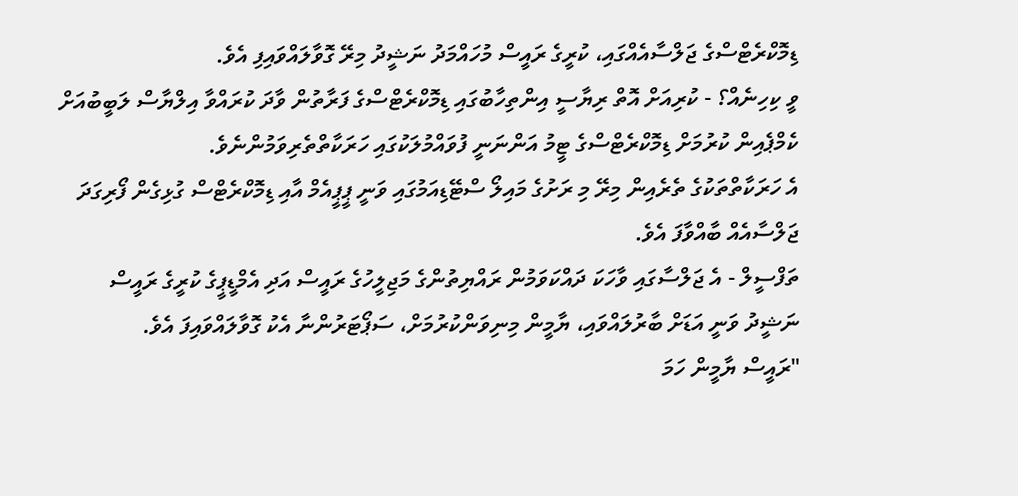ޑިމޮކްރެޓްސްގެ ޖަލްސާއެއްގައި، ކުރީގެ ރައީސް މުހައްމަދު ނަޝީދު މިރޭ ގޮވާލައްވައިފި އެވެ.
ވީ ކިހިނެއް؟ - ކުރިއަށް އޮތް ރިޔާސީ އިންތިހާބުގައި ޑިމޮކްރެޓްސްގެ ފަރާތުން ވާދަ ކުރައްވާ އިލްޔާސް ލަބީބުއަށް ކެމްޕެއިން ކުރުމަށް ޑިމޮކްރެޓްސްގެ ޓީމު އަންނަނީ ފުވައްމުލަކުގައި ހަރަކާތްތެރިވަމުންނެވެ.
އެ ހަރަކާތްތަކުގެ ތެރެއިން މިރޭ މި ރަށުގެ މައިލޯ ސްޓޭޑިއަމުގައި ވަނީ ޕީޕީއެމް އާއި ޑިމޮކްރެޓްސް ގުޅިގެން ފޯރިގަދަ ޖަލްސާއެއް ބާއްވާފަ އެވެ.
ތަފްސީލް - އެ ޖަލްސާގައި ވާހަކަ ދައްކަވަމުން ރައްޔިތުންގެ މަޖިލީހުގެ ރައީސް އަދި އެމްޑީޕީގެ ކުރީގެ ރައީސް ނަޝީދު ވަނީ އަޑަށް ބާރުލައްވައި، ޔާމީން މިނިވަންކުރުމަށް، ސަޕޯޓަރުންނާ އެކު ގޮވާލައްވައިފަ އެވެ.
"ރައީސް ޔާމީން ހަމަ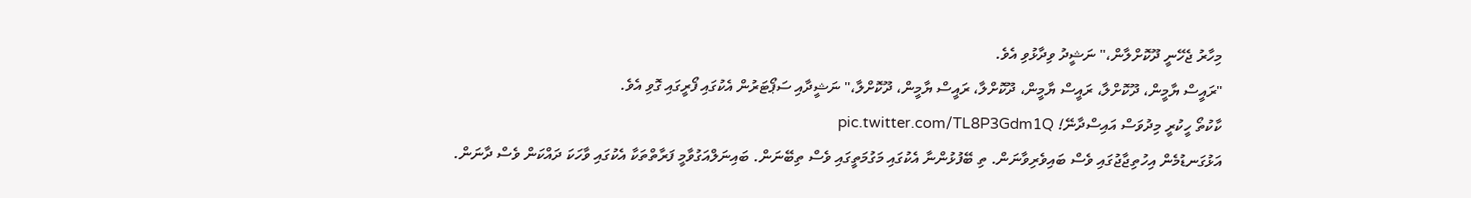މިހާރު ޖެހޭނީ ދޫކޮށްލާން،" ނަޝީދު ވިދާޅުވި އެވެ.
"ރައީސް ޔާމީން، ދޫކޮށްލާ، ރައީސް ޔާމީން، ދޫކޮށްލާ، ރައީސް ޔާމީން، ދޫކޮށްލާ،" ނަޝީދާއި ސަޕޯޓަރުން އެކުގައި ފޯރީގައި ގޮވި އެވެ.
ކާކުތޯ ހީކުރީ މިދުވަސް އައިސްދާނޭ! pic.twitter.com/TL8P3Gdm1Q
އަޅުގަނޑުމެން އިހުތިޖާޖުގައި ވެސް ބައިވެރިވާނަން. ތި ބޭފުޅުންނާ އެކުގައި މަގުމަތީގައި ވެސް ތިބޭނަން. ބައިނަލްއަގުވާމީ ފަރާތްތަކާ އެކުގައި ވާހަކަ ދައްކަން ވެސް ދާނަން.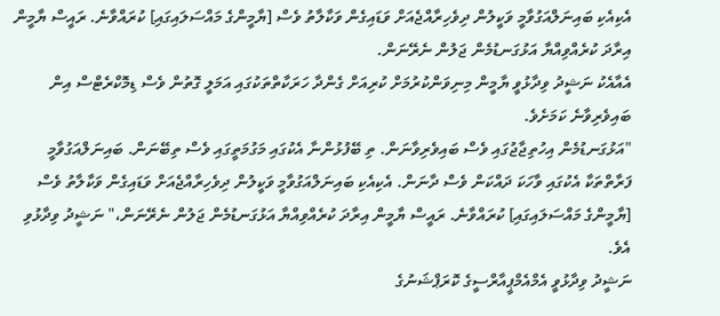އެކިއެކި ބައިނަލްއަގުވާމީ ވަކީލުން ދިވެހިރާއްޖެއަށް ވަޑައިގެން ވަކާލާތު ވެސް [ޔާމީންގެ މައްސަލައިގައި] ކުރައްވާނެ. ރައީސް ޔާމީން އިރާދަ ކުރެއްވިއްޔާ އަޅުގަނޑުމެން ޖަލުން ނެރޭނަން.
އެއާއެކު ނަޝީދު ވިދާޅުވީ ޔާމީން މިނިވަންކުރުމަށް ކުރިއަށް ގެންދާ ހަރަކާތްތަކުގައި އަމަލީ ގޮތުން ވެސް ޑިމޮކްރެޓްސް އިން ބައިވެރިވާނެ ކަމަށެވެ.
"އަޅުގަނޑުމެން އިހުތިޖާޖުގައި ވެސް ބައިވެރިވާނަން. ތި ބޭފުޅުންނާ އެކުގައި މަގުމަތީގައި ވެސް ތިބޭނަން. ބައިނަލްއަގުވާމީ ފަރާތްތަކާ އެކުގައި ވާހަކަ ދައްކަން ވެސް ދާނަން. އެކިއެކި ބައިނަލްއަގުވާމީ ވަކީލުން ދިވެހިރާއްޖެއަށް ވަޑައިގެން ވަކާލާތު ވެސް [ޔާމީންގެ މައްސަލައިގައި] ކުރައްވާނެ. ރައީސް ޔާމީން އިރާދަ ކުރެއްވިއްޔާ އަޅުގަނޑުމެން ޖަލުން ނެރޭނަން،" ނަޝީދު ވިދާޅުވި އެވެ.
ނަޝީދު ވިދާޅުވީ އެމްއެމްޕީއާރްސީގެ ކޮރަޕްޝަނުގެ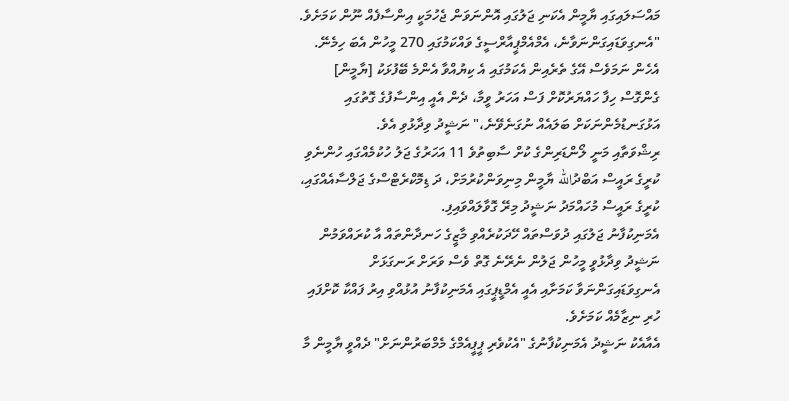މައްސަލައިގައި ޔާމީން އެކަނި ޖަލުގައި އޮންނަވަން ޖެހުމަކީ އިންސާފެއް ނޫން ކަމަށެވެ.
"އެނގިވަޑައިގަންނަވާނެ، އެމްއެމްޕީއާރްސީގެ ވައްކަމުގައި 270 މީހުން އެބަ ހިމެނޭ. އެހެން ނަމަވެސް އޭގެ ތެރެއިން އެކަމުގައި އެ ކިޔުއްވާ އެންމެ ބޭފުޅަކު [ޔާމީން] ގެންގޮސް ހިފާ ހައްޔަރުކޮށް ފަސް އަހަރު ވީމާ، ދެން އެއީ އިންސާފުގެ ގޮތުގައި އަޅުގަނޑުމެންނަކަށް ބަލައެއް ނުގަނެވޭނެ،" ނަޝީދު ވިދާޅުވި އެވެ.
ރިޝްވަތާއި މަނީ ލޯންޑަރިންގެ ކުށް ސާބިތުވެ 11 އަހަރުގެ ޖަލު ހުކުމެއްގައި ހުންނެވި ކުރީގެ ރައީސް އަބްދުالله ޔާމީން މިނިވަންކުރުމަށް، ދަ ޑިމޮކްރެޓްސްގެ ޖަލްސާއެއްގައި، ކުރީގެ ރައީސް މުހައްމަދު ނަޝީދު މިރޭ ގޮވާލައްވައިފި.
އެމަނިކުފާނު ޖަލުގައި ދުވަސްތައް ހޭދަކުރެއްވި މާޒީގެ ހަނދާންތައް އާ ކުރައްވަމުން ނަޝީދު ވިދާޅުވީ މީހުން ޖަލުން ނެރޭނެ ގޮތް ވެސް ވަރަށް ރަނގަޅަށް އެނގިވަޑައިގަންނަވާ ކަމަށާއި އެއީ އެމްޑީޕީގައި އެމަނިކުފާނު އުޅުއްވި އިރު ފައްކާ ކޮށްފައި ހުރި ނިޒާމެއް ކަމަށެވެ.
އެއާއެކު ނަޝީދު އެމަނިކުފާނުގެ "އެކުވެރި ޕީޕީއެމްގެ މެމްބަރުންނަށް" ދެއްވީ ޔާމީން މާ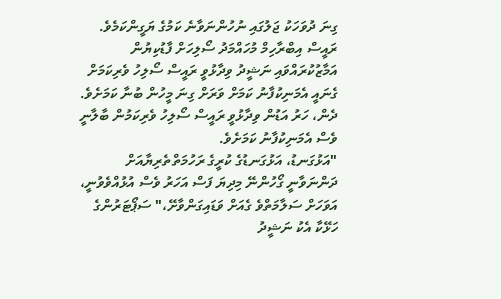ގިނަ ދުވަހަކު ޖަލުގައި ނުހުންނަވާނެ ކަމުގެ ޔަގީންކަމެވެ.
ރައީސް އިބްރާހިމް މުހައްމަދު ސޯލިހަށް ފާޑުކިޔުން އަމާޒުކުރައްވައި ނަޝީދު ވިދާޅުވީ ރައީސް ސޯލިހު ވެރިކަމަށް ގެނައީ އެމަނިކުފާނު ކަމަށް ވަރަށް ގިނަ މީހުން ބުނާ ކަމަށެވެ. ދެން، ހަރު އަޑުން ވިދާޅުވީ ރައީސް ސޯލިހު ވެރިކަމުން ބާލާނީ ވެސް އެމަނިކުފާނު ކަމަށެވެ.
"އަޅުގަނޑު، އަޅުގަނޑުގެ ކުރީގެ ރަހުމަތްތެރިޔާއަށް ދަންނަވާނީ ގޯހުންނޭ މިދިޔަ ފަސް އަހަރު ވެސް އުޅުއްވެވުނީ، އަވަހަށް ސަލާމަތްވެ ގެއަށް ވަޑައިގަންވާށޭ،" ސަޕޯޓަރުންގެ ހަޅޭކާ އެކު ނަޝީދު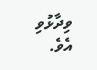ވިދާޅުވި އެވެ.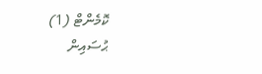ކޮމެންޓް (1)
ޙުސައިން